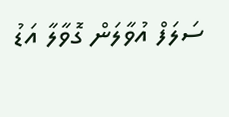ސަލަފް އުވާލަން ގޮވާލާ އަޑު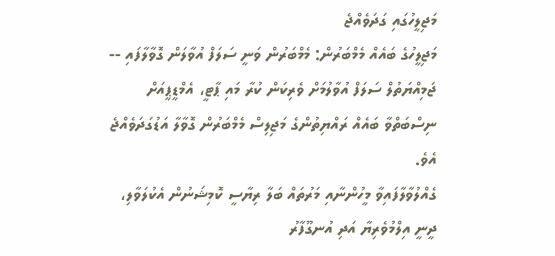މަޖިލީހުގައި ގަދަވެއްޖެ
މަޖިލީހުގެ ބައެއް މެމްބަރުން: މެމްބަރުން ވަނީ ސަލަފް އުވާލަން ގޮވާލާފައި --
ޖަމިއްޔަތުލް ސަލަފް އުވާލުމަށް ވެރިކަން ކުރާ މައި ޕާޓީ، އެމްޑީޕީއަށް ނިސްބަތްވާ ބައެއް ރައްޔިތުންގެ މަޖިލިސް މެމްބަރުން ގޮވާލާ އަޑުގަދަވެއްޖެ އެވެ.
ގެއްލުވާލާފައިވާ މީހުންނާއި މަރުތައް ބަލާ ރިޔާސީ ކޮމިޝަނުން އެކުލަވާލި، ދީނީ އިލްމުވެރިޔާ އަދި އުނގޫފާރު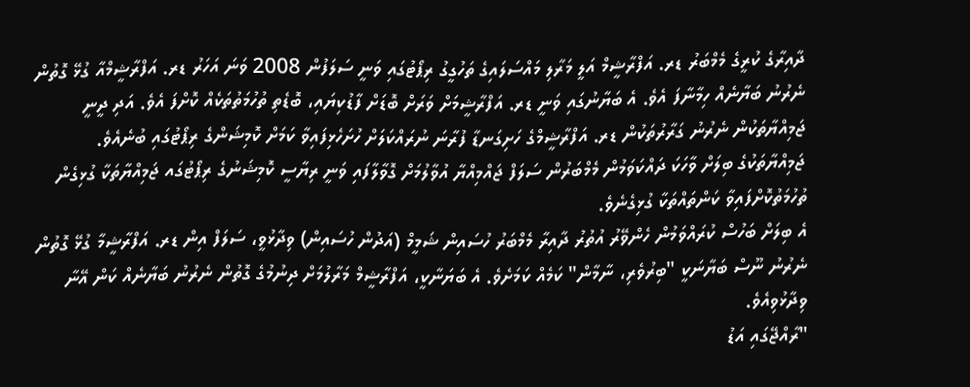ދާއިރާގެ ކުރީގެ މެމްބަރު ޑރ. އަފްރާޝީމް އަލީ މަރާލި މައްސަލައިގެ ތަހުގީގު ރިޕޯޓުގައި ވަނީ ސަލަފުން 2008 ވަނަ އަހަރު ޑރ. އަފްރާޝީމްއާ ގުޅޭ ގޮތުން ނެރުނު ބަޔާނެއް ހިމާނާފަ އެވެ. އެ ބަޔާނުގައި ވަނީ ޑރ. އަފްރާޝީމަށް ވަރަށް ބޮޑަށް ފާޑުކިޔައި، ބޮޑެތި ތުހުމަތުތަކެއް ކޮށްފަ އެވެ. އަދި ދީނީ ޖަމިއްޔާތަކުން ނެރުނު ގަރާރުތަކުން ޑރ. އަފްރާޝީމްގެ ހަށިގަނޑާ ފުރާނަ ނުރައްކަލަށް ހުށަހެޅިފައިވާ ކަމަށް ކޮމިޝަންގެ ރިޕޯޓުގައި ބުނެއެވެ.
ޖަމިއްޔާތަކުގެ ބިލަށް ވާހަކަ ދައްކަވަމުން މެމްބަރުން ސަލަފް ޖައްމިއްޔާ އުވާލުމަށް ގޮވާލާފައި ވަނީ ރިޔާސީ ކޮމިޝަނުގެ ރިޕޯޓުގައ ޖަމިއްޔާތަކާ ގުޅިގެން ތުހުމަތުކޮށްފައިވާ ކަންތައްތަކާ ގުޅިގެނެވެ.
އެ ބިލަށް ބަހުސް ކުރައްވަމުން ހެންވޭރު އުތުރު ދާއިރާ މެމްބަރު ހުސައިން ޝަމީމް (އަދުން ހުސައިން) ވިދާޅުވީ، ސަލަފް އިން ޑރ. އަފްރާޝީމާ ގުޅޭ ގޮތުން ނެރުނު ނޫސް ބަޔާނަކީ "ބިރުވެރި، ނާމާން" ކަމެއް ކަމަށެވެ. އެ ބަޔަނާކީ، އަފްރާޝީމް މަރާލުމަށް ދިނުމުގެ ގޮތުން ނެރުނު ބަޔާނެއް ކަން އޭނާ ވިދާޅުވިއެވެ.
"ރާއްޖޭގައި އަޑު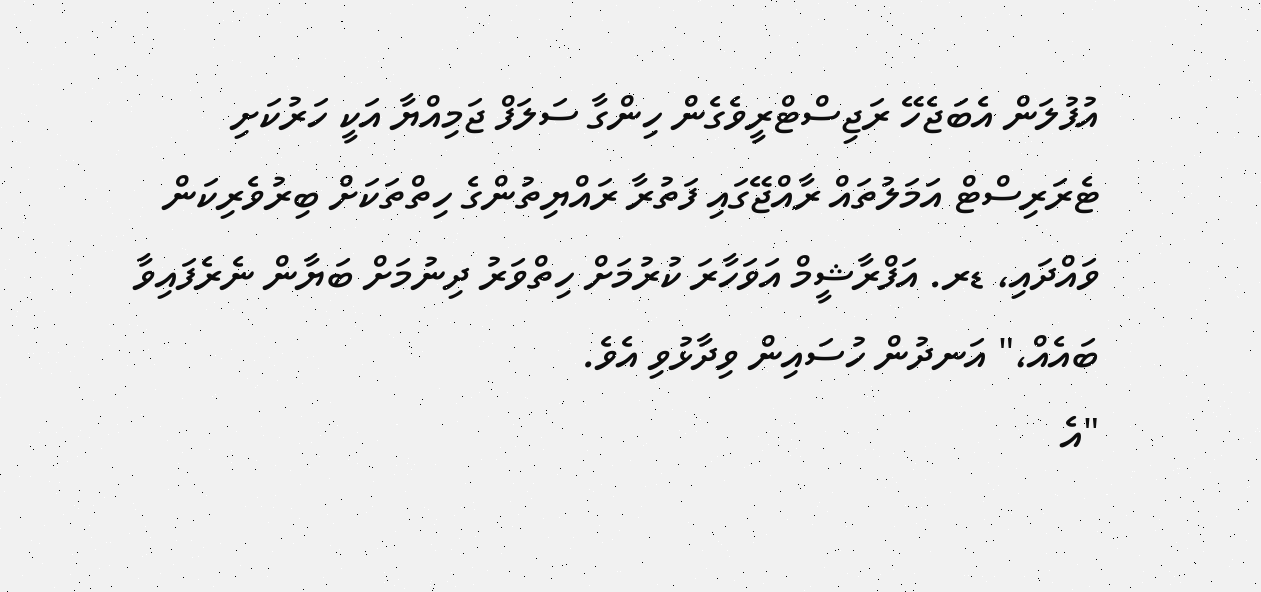އުފުލަން އެބަޖެހޭ ރަޖިސްޓްރީވެގެން ހިންގާ ސަލަފް ޖަމިއްޔާ އަކީ ހަރުކަށި ޓެރަރިސްޓް އަމަލުތައް ރާއްޖޭގައި ފަތުރާ ރައްޔިތުންގެ ހިތްތަކަށް ބިރުވެރިކަން ވައްދައި، ޑރ. އަފްރާޝީމް އަވަހާރަ ކުރުމަށް ހިތްވަރު ދިނުމަށް ބަޔާން ނެރެފައިވާ ބައެއް،" އަނދުން ހުސައިން ވިދާޅުވި އެވެ.
"އެ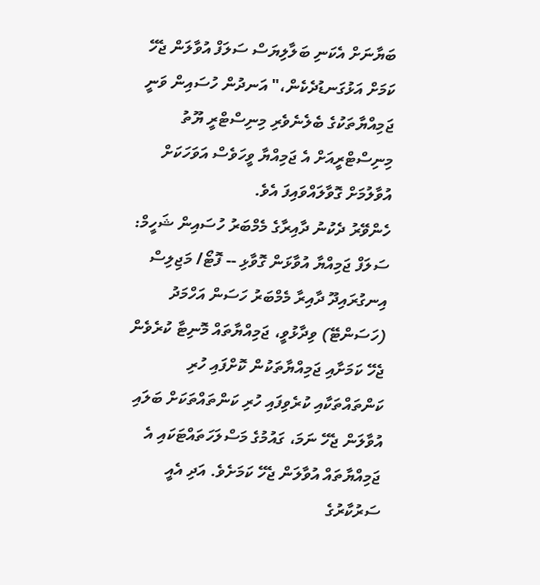ބަޔާނަށް އެކަނި ބަލާލިޔަސް ސަލަފް އުވާލަން ޖެހޭ ކަމަށް އަޅުގަނޑުދެކެން،" އަނދުން ހުސައިން ވަނީ ޖަމިއްޔާތަކުގެ ބެލެނެވެރި މިނިސްޓްރީ ޔޫތު މިނިސްޓްރީއަށް އެ ޖަމިއްޔާ ވީހަވެސް އަވަހަކަށް އުވާލުމަށް ގޮވާލައްވައިފަ އެވެ.
ހެންވޭރު ދެކުނު ދާއިރާގެ މެމްބަރު ހުސައިން ޝަހީމް: ސަލަފް ޖަމިއްޔާ އުވާޅަން ގޮވާޅި -- ފޮޓޯ/ މަޖިލިސް
އިނގުރައިދޫ ދާއިރާ މެމްބަރު ހަސަން އަހްމަދު (ހަސަންޓޭ) ވިދާޅުވީ، ޖަމިއްޔާތައް މޮނިޓާ ކުރެވެން ޖެހޭ ކަމަށާއި ޖަމިއްޔާތަކުން ކޮށްފައި ހުރި ކަންތައްތަކާއި ކުރެވިފައި ހުރި ކަންތައްތަކަށް ބަލައި އުވާލަން ޖެހޭ ނަމަ، ގައުމުގެ މަސްލަހަތައްޓަކައި އެ ޖަމިއްޔާތައް އުވާލަން ޖެހޭ ކަމަށެވެ. އަދި އެއީ ސަރުކާރުގެ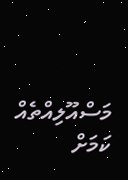މަސްއޫލިއްތެއް ކަމަށް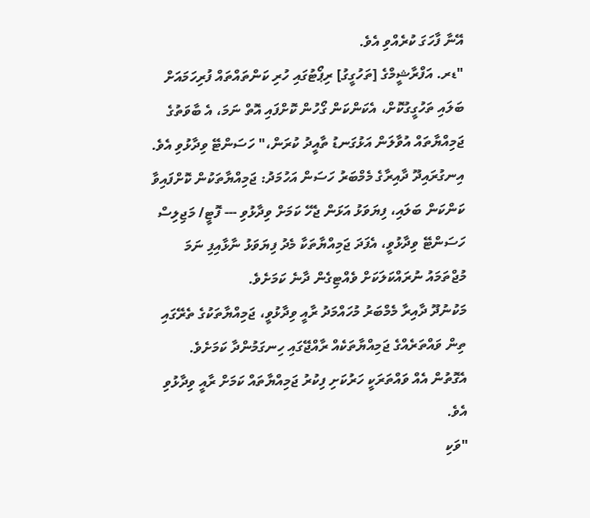އޭނާ ފާހަގަ ކުރެއްވި އެވެ.
"ޑރ. އަފްރާޝީމްގެ [ތަހުގީގު] ރިޕޯޓުގައި ހުރި ކަންތައްތައް ފުރިހަމައަށް ބަލައި ތަހުގީގުކޮށް، އެކަންކަން ގޯހުން ކޮށްފައި އޮތް ނަމަ، އެ ބާވަތުގެ ޖަމިއްޔާތައް އުވާލަން އަޅުގަނޑު ތާއީދު ކުރަން،" ހަސަންޓޭ ވިދާޅުވި އެވެ.
އިނގުރައިދޫ ދާއިރާގެ މެމްބަރު ހަސަން އަހުމަދު: ޖަމިއްޔާތަކުން ކޮށްފައިވާ ކަންކަން ބަލައި، ފިޔަވަޅު އަޅަން ޖެހޭ ކަމަށް ވިދާޅުވި --- ފޮޓީ/ މަޖިލިސް
ހަސަންޓޭ ވިދާޅުވީ، އެފަދަ ޖަމިއްޔާތަކާ މެދު ފިޔަވަޅު ނާޅާއިފި ނަމަ މުޖްތަމައު ނުރައްކަލަކަށް ވެއްޓިގެން ދާނެ ކަމަށެވެ.
މަކުނުދޫ ދާއިރާ މެމްބަރު މުހައްމަދު ރާއީ ވިދާޅުވީ، ޖަމިއްޔާތަކުގެ ތެރޭގައި ތިން ވައްތަރެއްގެ ޖަމިއްޔާތަކެއް ރާއްޖޭގައި ހިނގަމުންދާ ކަމަށެވެ. އެގޮތުން އެއް ވައްތަރަކީ ހަރުކަށި ފިކުރު ޖަމިއްޔާތައް ކަމަށް ރާއީ ވިދާޅުވި އެވެ.
"ވަކި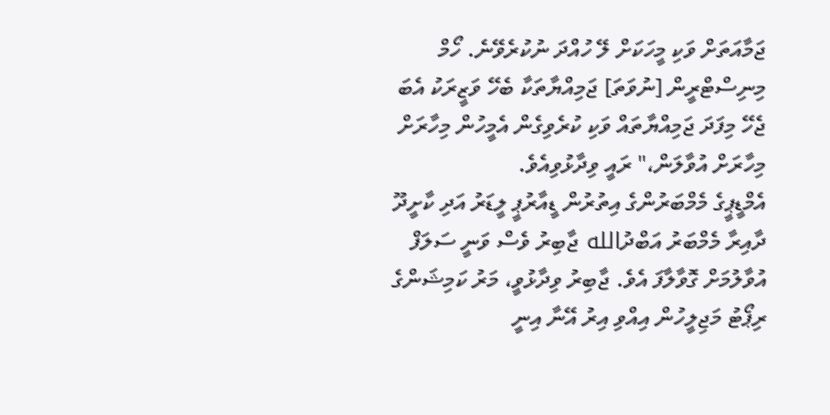ޖަމާއަތަށް ވަކި މީހަކަށް ލޭ ހުއްދަ ނުކުރެވޭނެ. ހޯމް މިނިސްޓްރީން [ނުވަތަ] ޖަމިއްޔާތަކާ ބެހޭ ވަޒީރަކު އެބަ ޖެހޭ މިފަދަ ޖަމިއްޔާތައް ވަކި ކުރެވިގެން އެމީހުން މިހާރަށް މިހާރަށް އުވާލަން،" ރައީ ވިދާޅުވިއެވެ.
އެމްޑީޕީގެ މެމްބަރުންގެ އިތުރުން ޑީއާރުޕީ ލީޑަރު އަދި ކާށީދޫ ދާއިރާ މެމްބަރު އަބްދުالله ޖާބިރު ވެސް ވަނީ ސަލަފް އުވާލުމަށް ގޮވާލާފަ އެވެ. ޖާބިރު ވިދާޅުވީ، މަރު ކަމިޝަންގެ ރިޕޯޓު މަޖިލީހުން އިއްވި އިރު އޭނާ އިނީ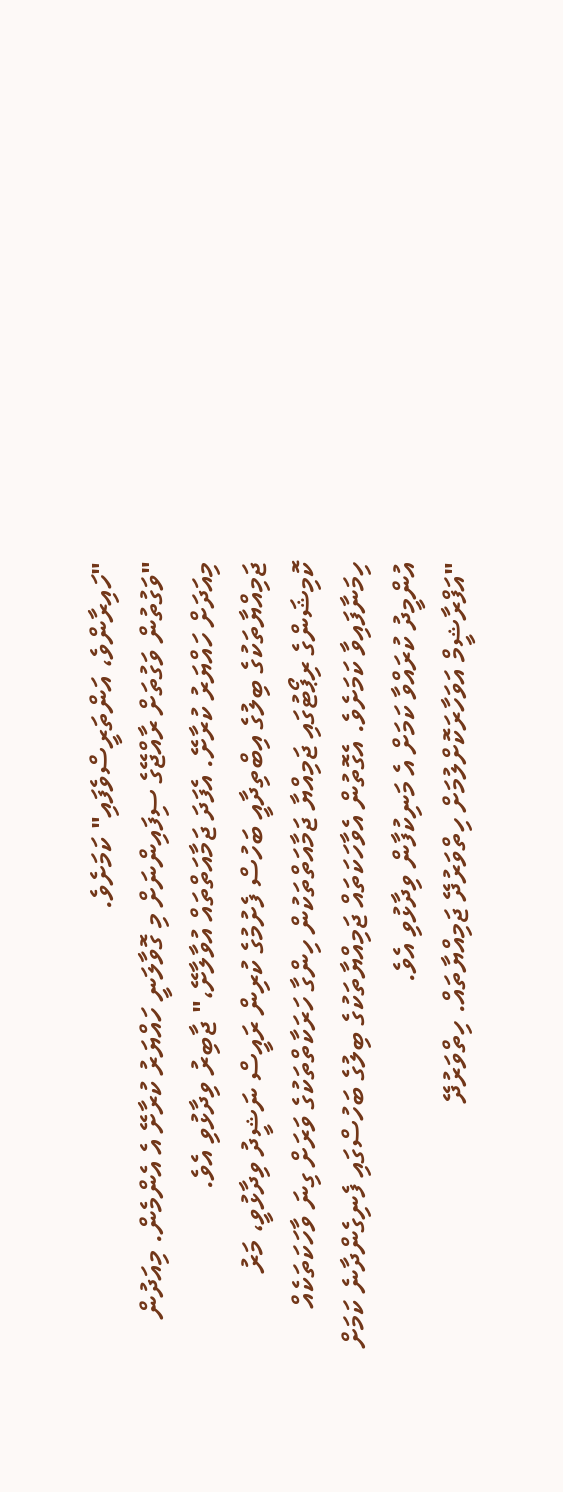"ހައިރާންވެ، އަންތަރީސްވެފައި" ކަމަށެވެ.
"ވަގުތުން ވަގުތަށް ރާއްޖޭގެ ސިފައިންނަށް މި ގޮވާލަނީ ހައްޔަރު ކުރާށޭ އެ އެންމެން. މިއަދުން މިއަދަށް ހައްޔަރު ކުރާށޭ. އެފަދަ ޖަމާއަތްތައް އުވާލާށޭ،" ޖާބިރު ވިދާޅުވި އެވެ.
ޖަމިއްޔާތަކުގެ ބިލުގެ އިބްތިދާއީ ބަހުސް ފެށުމުގެ ކުރިން ރައީސް ނަޝީދު ވިދާޅުވީ، މަރު ކޮމިޝަންގެ ރިޕޯޓުގައި ޖަމިއްޔާ ޖަމާއަތްތަކުން ހިންގާ ހަރަކާތްތަކުގެ ވަރަށް ގިނަ ވާހަކަތަކެއް ހިމަނާފައިވާ ކަމަށެވެ. އެގޮތުން އެވާހަކަތައް ޖަމިއްޔާތަކުގެ ބިލުގެ ބަހުސްގައި ފެނިގެންދާނެ ކަމަށް އުންމީދު ކުރައްވާ ކަމަށް އެ މަނިކުފާން ވިދާޅުވި އެވެ.
"އަފްރާޝީމް އަވަހާރަކޮށްލުމަށް ހިތްވަރުދޭ ޖަމިއްޔާތައް. ހިތްވަރުދޭ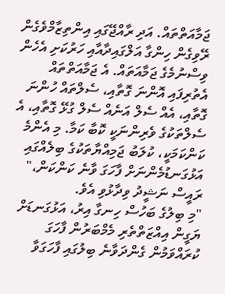ޖަމާއަތްތައް. އަދި ރާއްޖޭގައި އިންތިޒާމްވެގެން ރޭވިގެން ހިންގާ އަލްގައިދާއާއި ހަރުކަށި އެހެން ވިސްނުމެގެ ޖަމާއަތައް. އެ ޖަމާއަތްތައް އެތުރިފައި އޮންނަ ގޮތާއި، ސެލްތައް ހުންނަ ގޮތާއި، އެއް ސެލް އަނެއް ސެލް ގުޅޭ ގޮތާއި، އެ ސެލްތަކުގެ ވެރިންނަކީ ކޮބާ ކަމާ. މި އެންމެ ކަންކަމަކީ، ކުލަބު ޖަމިއްޔާތަކުގެ ބިލެއްގައި އަޅުގަނޑުމެންނަށް ފާހަގަ ވާނެ ކަންކަން،" ރައީސް ނަޝީދު ވިދާޅުވި އެވެ.
"މި ބިލުގެ ބަހުސް ހިނގާ އިރު، އަޅުގަނޑަށް ޔަގީން އިއްޒަތްތެރި މެމްބަރުން ފާހަގަ ކުރައްވަމުން ގެންދަވާނެ ބިލުގައި ފާހަގަވާ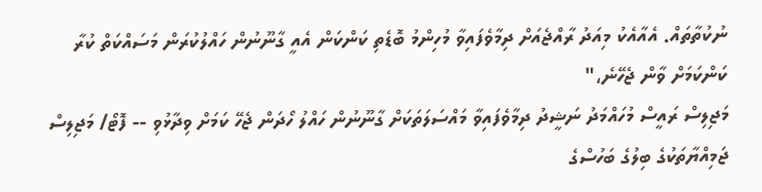ނުކުތާތައް. އެއާއެކު މިއަދު ރާއްޖެއަށް ދިމާވެފައިވާ މުހިންމު ބޮޑެތި ކަންކަން އެއީ ގާނޫނުން ހައްލުކުރަން މަސައްކަތް ކުރާ ކަންކަމަށް ވާން ޖެހޭނެ،"
މަޖިލިސް ރައީސް މުހައްމަދު ނަޝީދު ދިމާވެފައިވާ މައްސަލަތަކަށް ގާނޫނުން ހައްލު ހޯދަން ޖެހޭ ކަމަށް ވިދާޅުވި -- ފޮޓޯ/ މަޖިލިސް
ޖަމިއްޔާތަކުގެ ބިލުގެ ބަހުސްގެ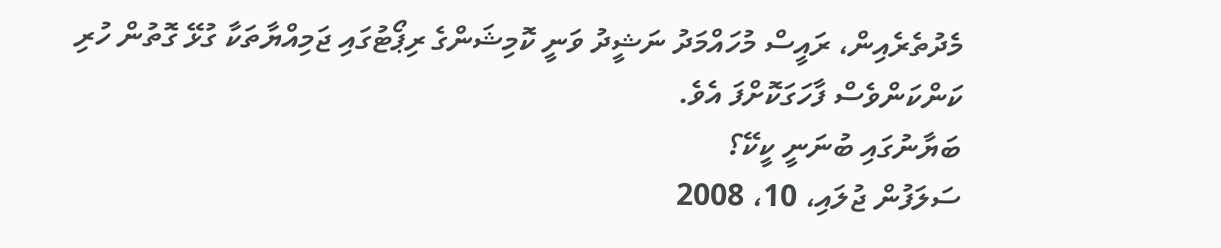މެދުތެރެއިން، ރައީސް މުހައްމަދު ނަޝީދު ވަނީ ކޮމިޝަންގެ ރިޕޯޓުގައި ޖަމިއްޔާތަކާ ގުޅޭ ގޮތުން ހުރި ކަންކަންވެސް ފާހަގަކޮށްފަ އެވެ.
ބަޔާނުގައި ބުނަނީ ކީކޭ؟
ސަލަފުން ޖުލައި، 10، 2008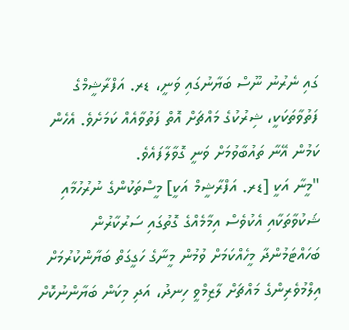ގައި ނެރުނު ނޫސް ބަޔާނުގައި ވަނީ، ޑރ. އަފްރާޝީމްގެ ފަތުވާތަކަކީ، ޝިރުކުގެ މައްޗަށް އޮތް ފަތުވާއެއް ކަމަށެވެ. އެހެން ކަމުން އޭނާ ތައުބާވުމަށް ވަނީ ގޮވާލާފައެވެ.
"މީނާ އަކީ [ޑރ. އަފްރާޝީމް އަކީ] މީސްތަކުންގެ ނުރުހުމާއި ޝަކުވާތަކާއި އެކުވެސް އިމާމެއްގެ ގޮތުގައި ސަރުކާރުން ބަހައްޓަމުންދާ މީހެއްކަމަށް ވުމުން މީނާގެ ހަގީގަތް ބަޔާންކުރުމަށް އިލްމުވެރިންގެ މައްޗަށް ލާޒިމްވީ ހިނދު، އަދި މިކަން ބަޔާންނުކޮށް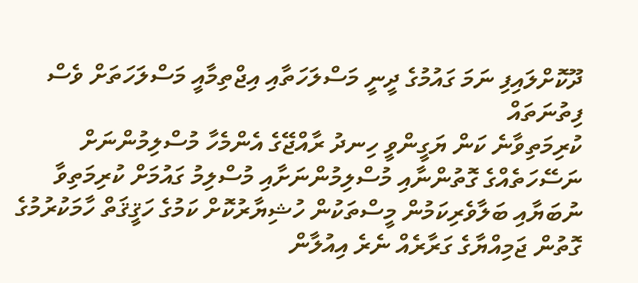ދޫކޮށްލައިފި ނަމަ ގައުމުގެ ދީނީ މަސްލަހަތާއި އިޖްތިމާއީ މަސްލަހަތަށް ވެސް ފިތުނަތައް
ކުރިމަތިވާނެ ކަން ޔަގީންވީ ހިނދު ރާއްޖޭގެ އެންމެހާ މުސްލިމުންނަށް ނަސޭހަތެއްގެ ގޮތުންނާއި މުސްލިމުންނަށާއި މުސްލިމު ގައުމަށް ކުރިމަތިވާ ނުބަޔާއި ބަލާވެރިކަމުން މީސްތަކުން ހުޝިޔާރުކޮށް ކަމުގެ ހަޤީޤަތް ހާމަކުރުމުގެ ގޮތުން ޖަމިއްޔާގެ ގަރާރެއް ނެރެ އިއުލާން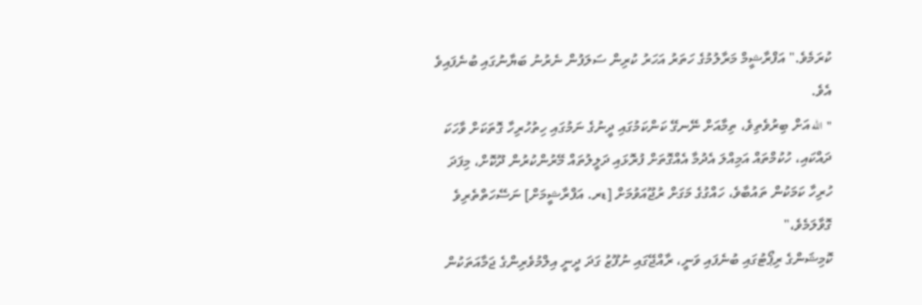ކުރަމެވެ." އަފްރާޝީމް މަރާލުމުގެ ހަތަރު އަހަރު ކުރިން ސަލަފުން ނެރުނު ބަޔާނުގައި ބުނެފައިވެ އެވެ.
"الله އަށް ބިރުވެތިވެ، ތިމާއަށް ނޭނގޭ ކަންކަމުގައި ދީނުގެ ނަމުގައި ހިތުހުރިހާ ގޮތަކަށް ވާހަކަ ދައްކައި، ހުކުމްތައް އަމިއްލަ އެދުމާ އެއްގޮތަށް ފުރޮޅައި ދަލީލުތައް މޭރުންކުރުން ދޫކޮށް، މިފަދަ ހުރިހާ ކަމަކުން ތައުބާވެ، ހައްގުގެ މަގަށް ރުޖޫއަވުމަށް [ޑރ. އަފްރާޝީމަށް] ނަސޭހަތްތެރިވެ ގޮވާލަމެވެ،"
ކޮމިޝަންގެ ރިޕޯޓުގައި ބުނެފައި ވަނީ، ރާއްޖޭގައި ނުފޫޒު ގަދަ ދީނީ އިލްމުވެރިންގެ ޖަމާއަތަކުން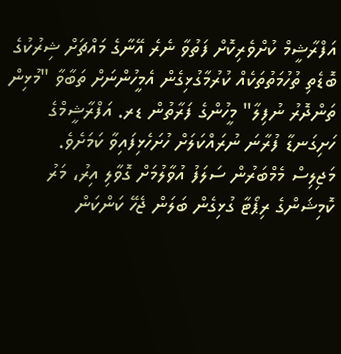އަފްރާޝީމް ކުށްވެރިކޮށް ފަތުވާ ނެރެ އޭނާގެ މައްޗަށް ޝިރުކުގެ ބޮޑެތި ތުހުމަތުތަކެއް ކުރުމާގުޅިގެން އެމީހުންނަށް ތަބާވާ "މުޅިން ތަންދޮރު ނުފިލާ" މީހުންގެ ފަރާތުން ޑރ. އަފްރާޝީމްގެ ހަށިގަނޑާ ފުރާނަ ނުރައްކަލަށް ހުށަހެޅިފައިވާ ކަމަށެވެ.
މަޖިލިސް މެމްބަރުން ސަލަފު އުވާލުމަށް ގޮވާލި އިރު، މަރު ކޮމިޝަންގެ ރިޕޯޓާ ގުޅިގެން ބަލަން ޖެހޭ ކަންކަން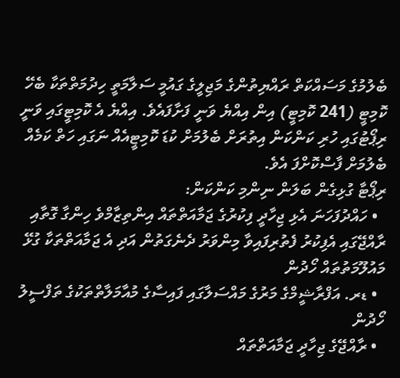ބެލުމުގެ މަސައްކަތް ރައްޔިތުންގެ މަޖިލީގެ ގައުމީ ސަލާމަތީ ހިދުމަތްތަކާ ބެހޭ ކޮމިޓީ (241 ކޮމިޓީ) އިން އިއްޔެ ވަނީ ފަށާފައެވެ. އިއްޔެ އެ ކޮމިޓީގައި ވަނީ ރިޕޯޓުގައި ހުރި ކަންކަން އިތުރަށް ބެލުމަށް ކުޑަ ކޮމިޓީއެއް ނަގައި ހަތް ކަމެއް ބެލުމަށް ފާސްކޮށްފަ އެވެ.
ރިޕޯޓާ ގުޅިގެން ބަލަން ނިންމި ކަންކަން:
  • ހައްދުފަހަނަ އެޅި ޖިހާދީ ފިކުރުގެ ޖަމާއަތްތައް އިންތިޒާމްވެ ހިންގާ ގޮތާއި ރާއްޖޭގައި އެފިކުރު ފެތުރިފައިވާ މިންވަރު ދެނެގަތުން އަދި އެ ޖަމާއަތްތަކާ ގުޅޭ މައުލޫމަތުތައް ހޯދުން
  • ޑރ. އަފްރާޝީމްގެ މަރުގެ މައްސަލާގައި ފައިސާގެ މުއާމަލާތްތަކުގެ ތަފްސީލު ހޯދުން
  • ރާއްޖޭގެ ޖިހާދީ ޖަމާއަތްތައް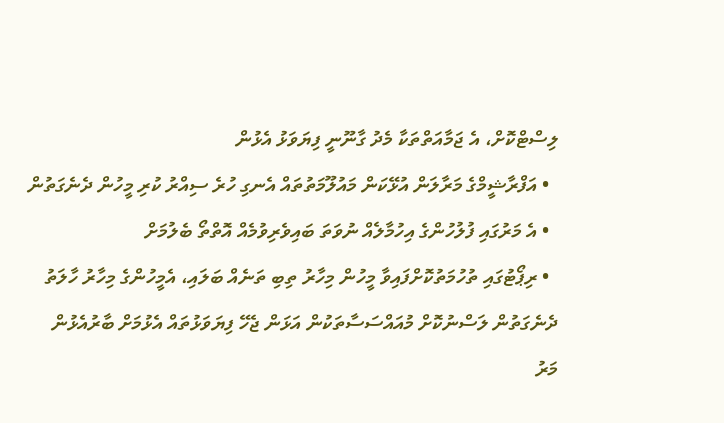ލިސްޓްކޮށް، އެ ޖަމާއަތްތަކާ މެދު ގާނޫނީ ފިޔަވަޅު އެޅުން
  • އަފްރާޝީމްގެ މަރާލަން އުޅޭކަން މައުލޫމަތުތައް އެނގި ހުރެ ސިއްރު ކުރި މީހުން ދެނެގަތުން
  • އެ މަރުގައި ފުލުހުންގެ އިހުމާލެއް ނުވަތަ ބައިވެރިވުމެއް އޮތްތޯ ބެލުމަށް
  • ރިޕޯޓުގައި ތުހުމަތުކޮށްފައިވާ މީހުން މިހާރު ތިބި ތަނެއް ބަލައި، އެމީހުންގެ މިހާރު ހާލަތު ދެނެގަތުން ލަސްނުކޮށް މުއައްސަސާތަކުން އަޅަން ޖެހޭ ފިޔަވަޅުތައް އެޅުމަށް ބާރުއެޅުން
މަރު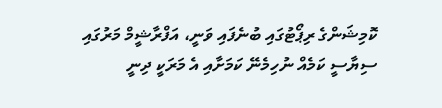ކޮމިޝަންގެ ރިޕޯޓުގައި ބުނެފައި ވަނީ، އަފްރާޝީމް މަރުގައި ސިޔާސީ ކަމެއް ނުހިމެނޭ ކަމަށާއި އެ މަރަކީ ދިނީ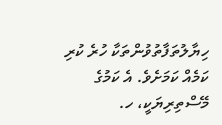ހިޔާލުތަފާތުވުންތަކާ ހުރެ ކުރި ކަމެއް ކަމަށެވެ. އެ ކަމުގެ މޭސްތިރިޔަކީ، ހ.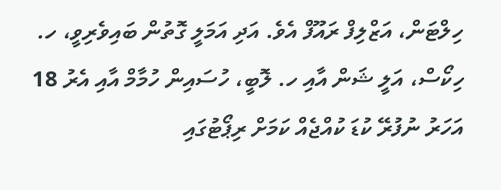ހިލްޓަން، އަޒްލިފް ރައޫފް އެވެ. އަދި އަމަލީ ގޮތުން ބައިވެރިވީ، ހ. ހިކޯސް، އަލީ ޝަން އާއި ހ. ލޮބީ، ހުސައިން ހުމާމް އާއި އެރު 18 އަހަރު ނުފުރޭ ކުޑަ ކުއްޖެއް ކަމަށް ރިޕޯޓުގައި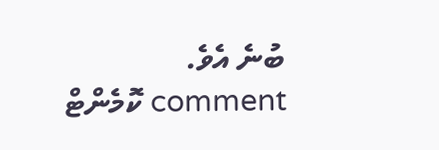ބުނެ އެވެ.
comment ކޮމެންޓް